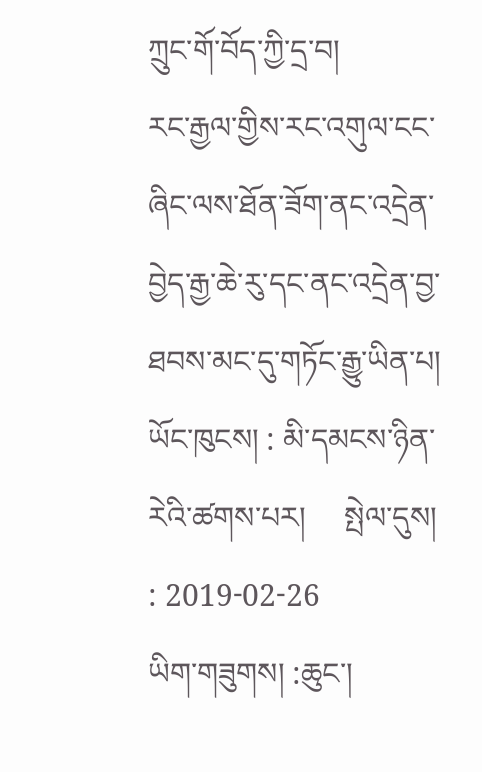ཀྲུང་གོ་བོད་ཀྱི་དྲ་བ།
རང་རྒྱལ་གྱིས་རང་འགུལ་ངང་ཞིང་ལས་ཐོན་ཟོག་ནང་འདྲེན་བྱེད་རྒྱ་ཆེ་རུ་དང་ནང་འདྲེན་བྱ་ཐབས་མང་དུ་གཏོང་རྒྱུ་ཡིན་པ།
ཡོང་ཁུངས། : མི་དམངས་ཉིན་རེའི་ཚགས་པར།     སྤེལ་དུས། : 2019-02-26
ཡིག་གཟུགས། :ཆུང་།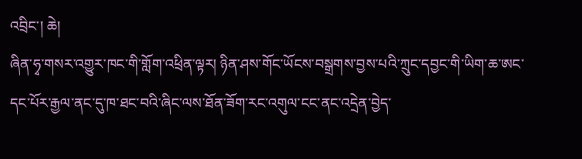འབྲིང་། ཆེ།
ཞིན་ཧྭ་གསར་འགྱུར་ཁང་གི་གློག་འཕྲིན་ལྟར། ཉིན་ཤས་གོང་ཡོངས་བསྒྲགས་བྱས་པའི་ཀྲུང་དབྱང་གི་ཡིག་ཆ་ཨང་དང་པོར་རྒྱལ་ནང་དུ་ཁ་ཐང་བའི་ཞིང་ལས་ཐོན་ཟོག་རང་འགུལ་ངང་ནང་འདྲེན་བྱེད་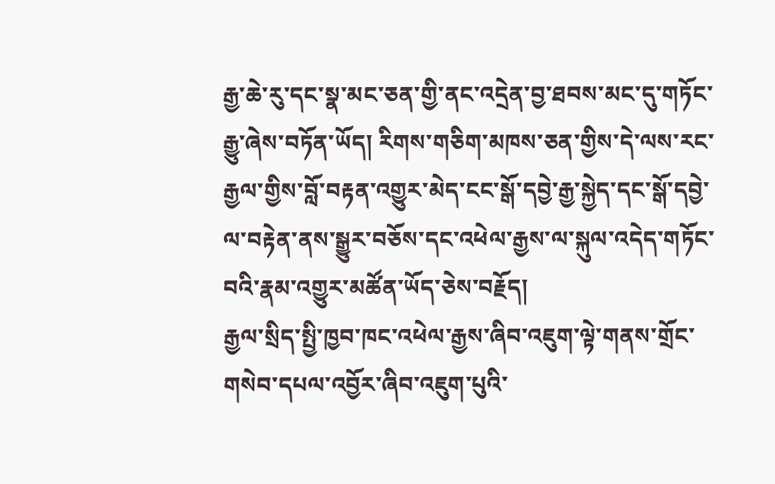རྒྱ་ཆེ་རུ་དང་སྣ་མང་ཅན་གྱི་ནང་འདྲེན་བྱ་ཐབས་མང་དུ་གཏོང་རྒྱུ་ཞེས་བཏོན་ཡོད། རིགས་གཅིག་མཁས་ཅན་གྱིས་དེ་ལས་རང་རྒྱལ་གྱིས་བློ་བརྟན་འགྱུར་མེད་ངང་སྒོ་དབྱེ་རྒྱ་སྐྱེད་དང་སྒོ་དབྱེ་ལ་བརྟེན་ནས་སྒྱུར་བཅོས་དང་འཕེལ་རྒྱས་ལ་སྐུལ་འདེད་གཏོང་བའི་རྣམ་འགྱུར་མཚོན་ཡོད་ཅེས་བརྗོད།
རྒྱལ་སྲིད་སྤྱི་ཁྱབ་ཁང་འཕེལ་རྒྱས་ཞིབ་འཇུག་ལྟེ་གནས་གྲོང་གསེབ་དཔལ་འབྱོར་ཞིབ་འཇུག་པུའི་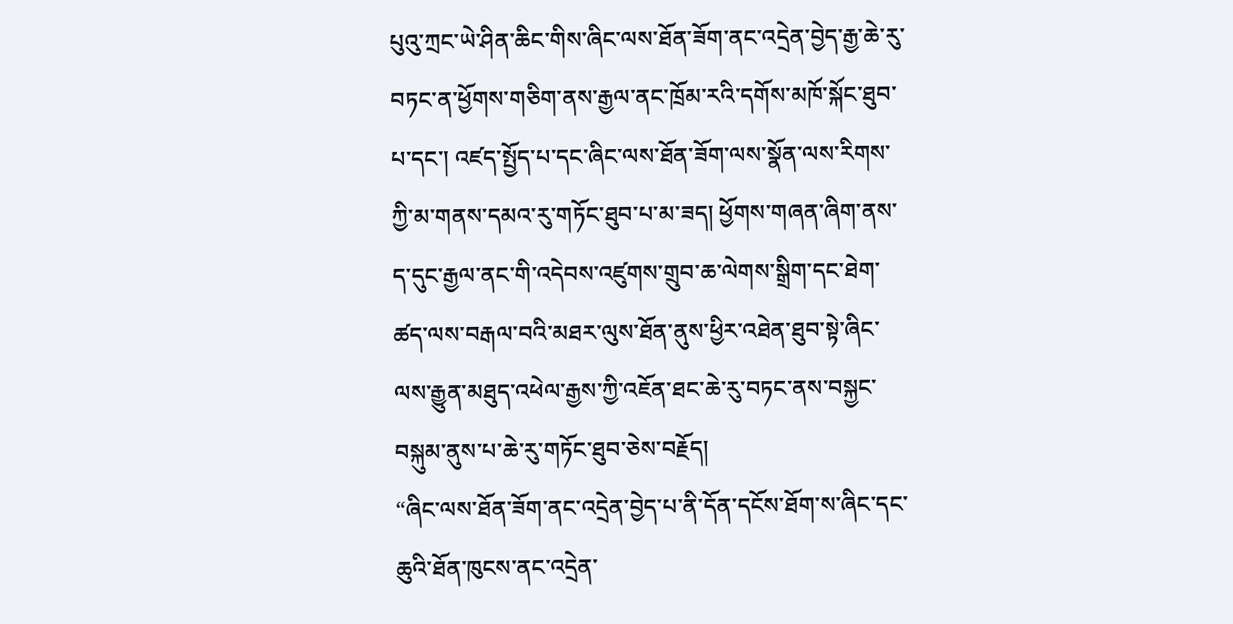པུའུ་ཀྲང་ཡེ་ཤིན་ཆིང་གིས་ཞིང་ལས་ཐོན་ཟོག་ནང་འདྲེན་བྱེད་རྒྱ་ཆེ་རུ་བཏང་ན་ཕྱོགས་གཅིག་ནས་རྒྱལ་ནང་ཁྲོམ་རའི་དགོས་མཁོ་སྐོང་ཐུབ་པ་དང་། འཛད་སྤྱོད་པ་དང་ཞིང་ལས་ཐོན་ཟོག་ལས་སྣོན་ལས་རིགས་ཀྱི་མ་གནས་དམའ་རུ་གཏོང་ཐུབ་པ་མ་ཟད། ཕྱོགས་གཞན་ཞིག་ནས་ད་དུང་རྒྱལ་ནང་གི་འདེབས་འཛུགས་གྲུབ་ཆ་ལེགས་སྒྲིག་དང་ཐེག་ཚད་ལས་བརྒལ་བའི་མཐར་ལུས་ཐོན་ནུས་ཕྱིར་འཐེན་ཐུབ་སྟེ་ཞིང་ལས་རྒྱུན་མཐུད་འཕེལ་རྒྱས་ཀྱི་འཇོན་ཐང་ཆེ་རུ་བཏང་ནས་བསྐྱང་བསྐུམ་ནུས་པ་ཆེ་རུ་གཏོང་ཐུབ་ཅེས་བརྗོད།
“ཞིང་ལས་ཐོན་ཟོག་ནང་འདྲེན་བྱེད་པ་ནི་དོན་དངོས་ཐོག་ས་ཞིང་དང་ཆུའི་ཐོན་ཁུངས་ནང་འདྲེན་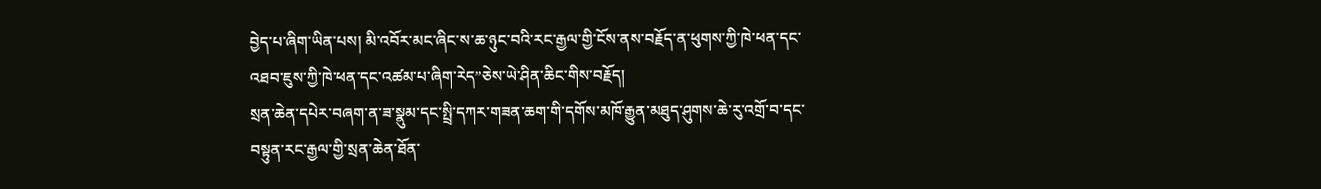བྱེད་པ་ཞིག་ཡིན་པས། མི་འབོར་མང་ཞིང་ས་ཆ་ཉུང་བའི་རང་རྒྱལ་གྱི་ངོས་ནས་བརྗོད་ན་ཕུགས་ཀྱི་ཁེ་ཕན་དང་འཐབ་ཇུས་ཀྱི་ཁེ་ཕན་དང་འཚམ་པ་ཞིག་རེད”ཅེས་ཡེ་ཤིན་ཆིང་གིས་བརྗོད།
སྲན་ཆེན་དཔེར་བཞག་ན་ཟ་སྣུམ་དང་སྤྲི་དཀར་གཟན་ཆག་གི་དགོས་མཁོ་རྒྱུན་མཐུད་ཤུགས་ཆེ་རུ་འགྲོ་བ་དང་བསྟུན་རང་རྒྱལ་གྱི་སྲན་ཆེན་ཐོན་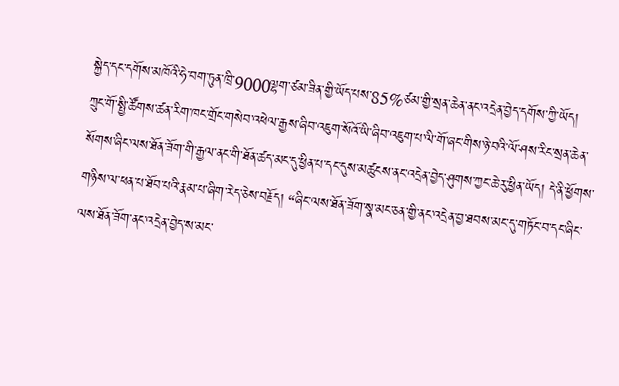སྐྱེད་དང་དགོས་མཁོའི་ཧེ་བག་ཏུན་ཁྲི་9000ལྷག་ཙམ་ཟིན་གྱི་ཡོད་པས་85%ཙམ་གྱི་སྲན་ཆེན་ནང་འདྲེན་བྱེད་དགོས་ཀྱི་ཡོད།
ཀྲུང་གོ་སྤྱི་ཚོགས་ཚན་རིག་ཁང་གྲོང་གསེབ་འཕེལ་རྒྱས་ཞིབ་འཇུག་སོའོ་ཡི་ཞིབ་འཇུག་པ་ལི་གོ་ཞང་གིས་ཉེ་བའི་ལོ་ཤས་རིང་སྲན་ཆེན་སོགས་ཞིང་ལས་ཐོན་ཟོག་གི་རྒྱལ་ནང་གི་ཐོན་ཚད་མང་དུ་ཕྱིན་པ་དང་དུས་མཚུངས་ནང་འདྲེན་བྱེད་ཤུགས་ཀྱང་ཆེ་རུ་ཕྱིན་ཡོད། དེ་ནི་ཕྱོགས་གཉིས་ལ་ཕན་པ་ཐོབ་པའི་རྣམ་པ་ཞིག་རེད་ཅེས་བརྗོད། “ཞིང་ལས་ཐོན་ཟོག་སྣ་མང་ཅན་གྱི་ནང་འདྲེན་བྱ་ཐབས་མང་དུ་གཏོང་བ་དང་ཞིང་ལས་ཐོན་ཟོག་ནང་འདྲེན་བྱེད་ས་མང་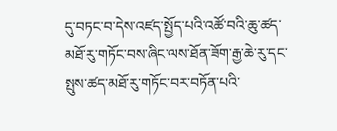དུ་བཏང་བ་དེས་འཛད་སྤྱོད་པའི་འཚོ་བའི་ཆུ་ཚད་མཐོ་རུ་གཏོང་བས་ཞིང་ལས་ཐོན་ཟོག་རྒྱ་ཆེ་རུ་དང་སྤུས་ཚད་མཐོ་རུ་གཏོང་བར་བཏོན་པའི་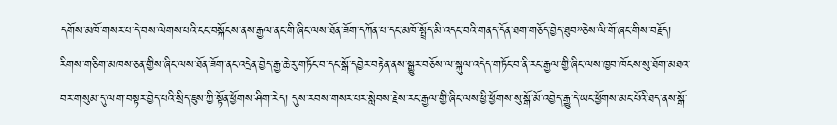དགོས་མཁོ་གསར་པ་དེ་བས་ལེགས་པའི་ངང་བསྐོངས་ནས་རྒྱལ་ནང་གི་ཞིང་ལས་ཐོན་ཟོག་དཀོན་པ་དང་མཁོ་སྤྲོད་མི་འདང་བའི་གནད་དོན་ཐག་གཅོད་བྱེད་ཐུབ”ཅེས་ལི་གོ་ཞང་གིས་བརྗོད།
རིགས་གཅིག་མཁས་ཅན་གྱིས་ཞིང་ལས་ཐོན་ཟོག་ནང་འདྲེན་བྱེད་རྒྱ་ཆེ་རུ་གཏོང་བ་དང་སྒོ་དབྱེར་བརྟེན་ནས་སྒྱུར་བཅོས་ལ་སྐུལ་འདེད་གཏོང་བ་ནི་རང་རྒྱལ་གྱི་ཞིང་ལས་ཁྱབ་ཁོངས་སུ་ཐོག་མཐའ་བར་གསུམ་དུ་ལག་བསྟར་བྱེད་པའི་སྲིད་ཇུས་ཀྱི་སྟོན་ཕྱོགས་ཤིག་རེད། དུས་རབས་གསར་པར་སླེབས་རྗེས་རང་རྒྱལ་གྱི་ཞིང་ལས་ཕྱི་ཕྱོགས་སུ་སྒོ་མོ་འབྱེད་རྒྱུ་དེ་ཡང་ཕྱོགས་མང་པོའི་ཐད་ནས་སྒོ་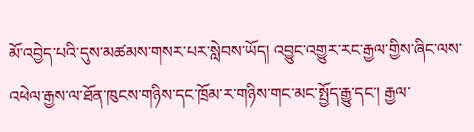མོ་འབྱེད་པའི་དུས་མཚམས་གསར་པར་སླེབས་ཡོད། འབྱུང་འགྱུར་རང་རྒྱལ་གྱིས་ཞིང་ལས་འཕེལ་རྒྱས་ལ་ཐོན་ཁུངས་གཉིས་དང་ཁྲོམ་ར་གཉིས་གང་མང་སྤྱོད་རྒྱུ་དང་། རྒྱལ་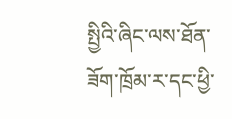སྤྱིའི་ཞིང་ལས་ཐོན་ཟོག་ཁྲོམ་ར་དང་ཕྱི་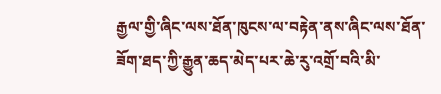རྒྱལ་གྱི་ཞིང་ལས་ཐོན་ཁུངས་ལ་བརྟེན་ནས་ཞིང་ལས་ཐོན་ཟོག་ཐད་ཀྱི་རྒྱུན་ཆད་མེད་པར་ཆེ་རུ་འགྲོ་བའི་མི་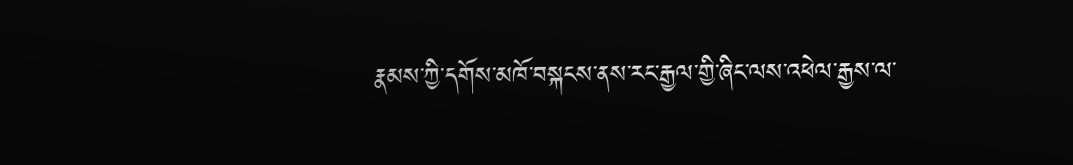རྣམས་ཀྱི་དགོས་མཁོ་བསྐངས་ནས་རང་རྒྱལ་གྱི་ཞིང་ལས་འཕེལ་རྒྱས་ལ་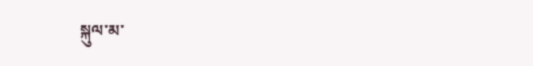སྐུལ་མ་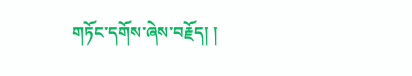གཏོང་དགོས་ཞེས་བརྗོད། །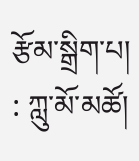རྩོམ་སྒྲིག་པ། : ཀླུ་མོ་མཚོ།